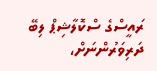ރައީސްގެ ސްކޮލާޝިޕް ލިބޭ ދަރިވަރުންނަށް،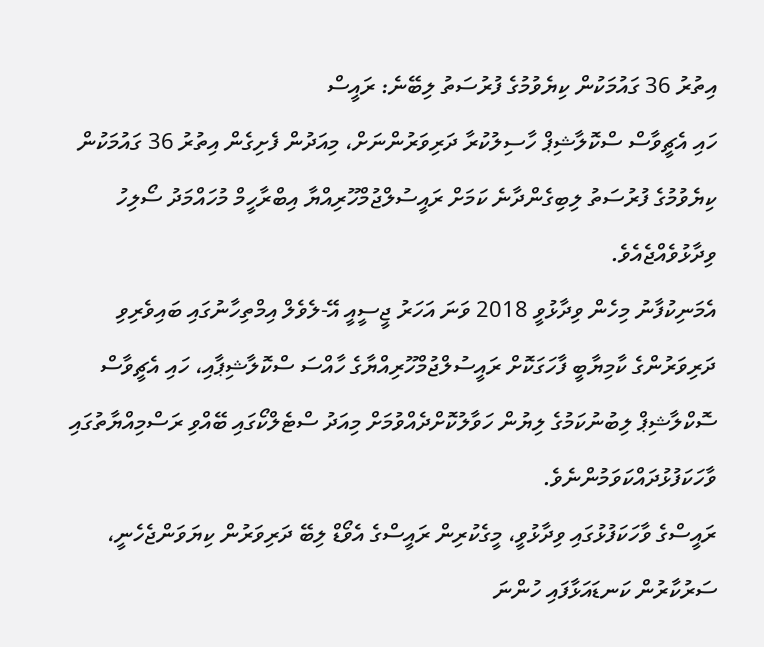އިތުރު 36 ގައުމަކުން ކިޔެވުމުގެ ފުރުސަތު ލިބޭނެ: ރައީސް
ހައި އެޗީވާސް ސްކޮލާޝިޕް ހާސިލުކުރާ ދަރިވަރުންނަށް، މިއަދުން ފެށިގެން އިތުރު 36 ގައުމަކުން ކިޔެވުމުގެ ފުރުސަތު ލިބިގެންދާނެ ކަމަށް ރައީސުލްޖުމްހޫރިއްޔާ އިބްރާހީމް މުހައްމަދު ސޯލިހު ވިދާޅުވެއްޖެއެވެ.
އެމަނިކުފާނު މިހެން ވިދާޅުވީ 2018 ވަނަ އަހަރު ޖީސީއީ އޭ-ލެވެލް އިމްތިހާނުގައި ބައިވެރިވި ދަރިވަރުންގެ ކާމިޔާބީ ފާހަގަކޮށް ރައީސުލްޖުމްހޫރިއްޔާގެ ހާއްސަ ސްކޮލާޝިޕާއި، ހައި އެޗީވާސް ސޮކްލާޝިޕް ލިބުނުކަމުގެ ލިޔުން ހަވާލުކޮށްދެއްވުމަށް މިއަދު ސްޓެލްކޯގައި ބޭއްވި ރަސްމިއްޔާތުގައި ވާހަކަފުޅުދައްކަވަމުންނެވެ.
ރައީސްގެ ވާހަކަފުޅުގައި ވިދާޅުވީ، މީގެކުރިން ރައީސްގެ އެވޯޑް ލިބޭ ދަރިވަރުން ކިޔަވަންޖެހެނީ، ސަރުކާރުން ކަނޑައަޅާފައި ހުންނަ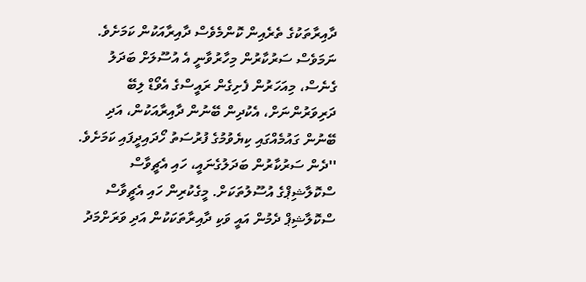ދާއިރާތަކުގެ ތެރެއިން ކޮންމެވެސް ދާއިރާއަކުން ކަމަށެވެ. ނަމަވެސް ސަރުކާރުން މިހާރުވާނީ އެ އުސޫލަށް ބަދަލު ގެނެސް، މިއަހަރުން ފެށިގެން ރައީސްގެ އެވޯޑް ލިބޭ ދަރިވަރުންނަށް، އެކުދިން ބޭނުން ދާއިރާއަކުން، އަދި ބޭނުން ގައުމެއްގައި ކިޔެވުމުގެ ފުރުސަތު ހޯދައިދީފައި ކަމަށެވެ.
''ދެން ސަރުކާރުން ބަދަލުގެނައީ، ހައި އެޗީވާސް ސްކޮލާޝިޕްގެ އުސޫލުތަކަށް. މީގެކުރިން ހައި އެޗީވާސް ސްކޮލާޝިޕް ދެމުން އައީ ވަކި ދާއިރާތަކަކުން އަދި ވަރަށްމަދު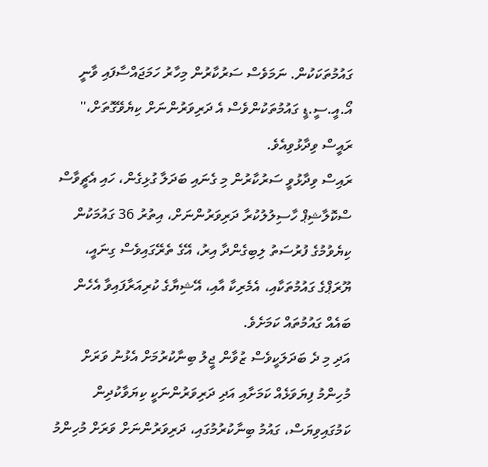ގައުމުތަކަކުން. ނަމަވެސް ސަރުކާރުން މިހާރު ހަމަޖައްސާފައި ވާނީ އޯ.އީ.ސީ.ޑީ ގައުމުތަކުންވެސް އެ ދަރިވަރުންނަށް ކިޔެވޭގޮތަށް،'' ރައީސް ވިދާޅުވިއެވެ.
ރައިސް ވިދާޅުވީ ސަރުކާރުން މި ގެނައި ބަދަލާ ގުޅިގެން، ހައި އެޗީވާސް ސްކޮލާޝިޕް ހާސިލުލުކުރާ ދަރިވަރުންނަށް، އިތުރު 36 ގައުމަކުން ކިޔެވުމުގެ ފުރުސަތު ލިބިގެންދާ އިރު، އޭގެ ތެރޭގައިވެސް ގިނައީ، ޔޫރަޕްގެ ގައުމުތަކާއި، އެމެރިކާ އާއި، އޭޝިޔާގެ ކުރިއަރާފައިވާ އެހެން ބައެއް ގައުމުތައް ކަމަށެވެ.
އަދި މި ދެ ބަދަލަކީވެސް ޒުވާން ޖީލު ބިނާކުރުމަށް އެޅުނު ވަރަށް މުހިންމު ފިޔަވަޅެއް ކަމަށާއި އަދި ދަރިވަރުންނަކީ ކިޔަވާކުދިން ކަމުގައިވިޔަސް، ގައުމު ބިނާކުރުމުގައި، ދަރިވަރުންނަށް ވަރަށް މުހިންމު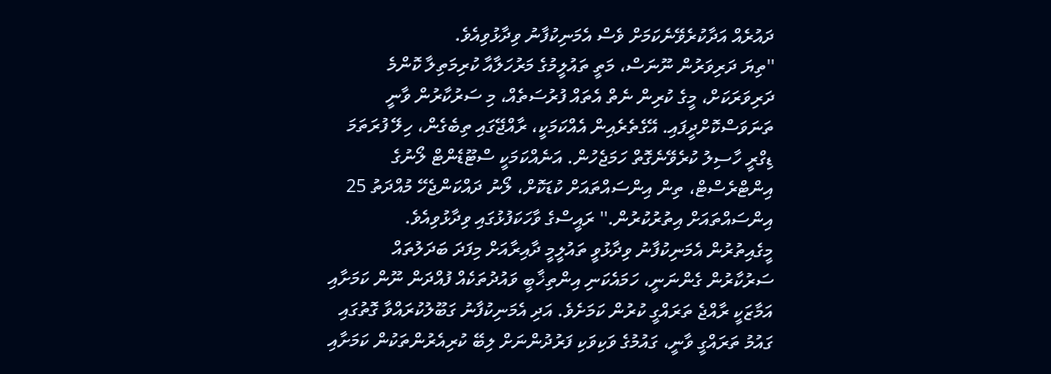ދައުރެއް އަދާކުރެވޭނެކަމަށް ވެސް އެމަނިކުފާނު ވިދާޅުވިއެވެ.
''ތިޔަ ދަރިވަރުން ނޫނަސް، މަތީ ތައުލީމުގެ މަރުހަލާއާ ކުރިމަތިލާ ކޮންމެ ދަރިވަރަކަށް، މީގެ ކުރިން ނެތް އެތައް ފުރުސަތެއް، މި ސަރުކާރުން ވާނީ ތަނަވަސްކޮށްދީފައި. އޭގެތެރެއިން އެއްކަމަކީ، ރާއްޖޭގައި ތިބެގެން، ހިލޭ ފުރަތަމަ ޑިގްރީ ހާސިލު ކުރެވޭނެގޮތް ހަމަޖެހުން. އަނެއްކަމަކީ ސްޓޫޑެންޓް ލޯނުގެ އިންޓްރެސްޓް، ތިން އިންސައްތައަށް ކުޑަކޮށް، ލޯނު ދައްކަންޖެހޭ މުއްދަތު 25 އިންސައްތައަށް އިތުރުކުރުން.'' ރައީސްގެ ވާހަކަފުޅުގައި ވިދާޅުވިއެވެ.
މީގެއިތުރުން އެމަނިކުފާނު ވިދާޅުވީ ތައުލީމީ ދާއިރާއަށް މިފަދަ ބަދަލުތައް ސަރުކާރުން ގެންނަނީ، ހަމައެކަނި އިންތިޚާބީ ވައުދުތަކެއް ފުއްދަން ނޫން ކަމަށާއި އަމާޒަކީ ރާއްޖެ ތަރައްގީ ކުރުން ކަމަށެވެ. އަދި އެމަނިކުފާނު ގަބޫލުކުރައްވާ ގޮތުގައި ގައުމު ތަރައްގީ ވާނީ، ގައުމުގެ ވަކިވަކި ފަރުދުންނަށް ލިބޭ ކުރިއެރުންތަކުން ކަމަށާއި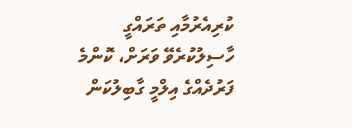ކުރިއެރުމާއި ތަރައްގީ ހާސިލުކުރެވޭ ވަރަށް، ކޮންމެ ފަރުދެއްގެ އިލްމީ ގާބިލުކަން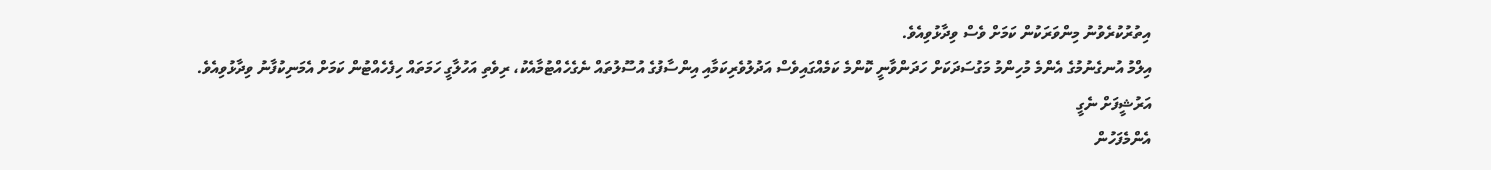އިތުރުކުރެވުނު މިންވަރަކުން ކަމަށް ވެސް ވިދާޅުވިއެވެ.
އިލްމު އުނގެނުމުގެ އެންމެ މުހިންމު މަގުސަދަކަށް ހަދަންވާނީ ކޮންމެ ކަމެއްގައިވެސް އަދުލުވެރިކަމާއި އިންސާފުގެ އުސޫލުތައް ނެގެހެއްޓުމާއެކު، ރިވެތި އަހުލާގީ ހަމަތައް ހިފެހެއްޓުން ކަމަށް އެމަނިކުފާނު ވިދާޅުވިއެވެ.
އަރުޝީފަށް ނެގީ
އެންމެފަހުން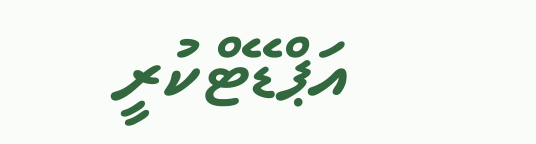އަޕްޑޭޓްކުރީ